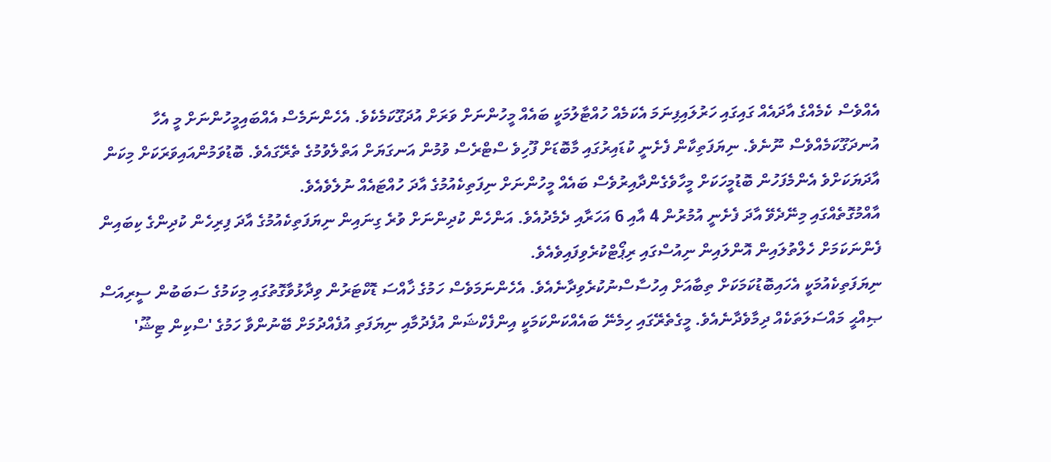އެއްވެސް ކެމެއްގެ އާދައެއް ގައިގައި ހަރުލައިފިނަމަ އެކަމެއް ހުއްޓާލުމަކީ ބައެއް މީހުންނަށް ވަރަށް އުދަގޫކަމެކެވެ. އެހެންނަމެސް އެއްބައިމީހުންނަށް މީ އެހާ އުނދަގޫކަމެއްވެސް ނޫނެވެ. ނިޔަފަތިކާން ފެށެނީ ކުޑައިރުގައި މާބޮޑަށް ފޫހިވެ ސްޓްރެސް ވުމުން އަނގަޔަށް އަތްލެވުމުގެ ތެރޭގައެވެ. ބޮޑުވަމުންއައިވަރަކަށް މިކަން އާދަޔަކަށްވެ އެންމެފަހުން ބޮޑުމީހަކަށް މީހާވެގެންދާއިރުވެސް ބައެއް މީހުންނަށް ނިފަތިކެއުމުގެ އާދަ ހުއްޓައެއް ނުލެވެއެވެ.
އާއްމުގޮތެއްގައި މިނޭދެވޭ އާދަ ފެށެނީ އުމުރުން 4 އާއި 6 އަހަރާއި ދެމެދުއެވެ. އަންހެން ކުދިންނަށް ވުރެ ގިނައިން ނިޔަފަތިކެއުމުގެ އާދަ ފިރިހެން ކުދިންގެ ކިބައިން ފެންނަކަމަށް ހެލްތުލައިން އޮންލައިން ނިއުސްގައި ރިޕޯޓްކުރެވިފައިވެއެވެ.
ނިޔަފަތިކެއުމަކީ އެހައިބޮޑުކަމަކަށް ތިބާއަށް އިހުސާސްނުކުރެވިދާނެއެވެ. އެހެންނަމަވެސް ހަމުގެ ޚާއްސަ ޑޮކްޓަރުން ވިދާޅުވާގޮތުގައި މިކަމުގެ ސަބަބުން ސީރިއަސް ޞިއްޙީ މައްސަލަތަކެއް ދިމާވެދާނެއެވެ. މީގެތެރޭގައި ހިމެނޭ ބައެއްކަންކަމަކީ އިންފެކްޝަން އުފެދުމާއި ނިޔަފަތި އުފެއްދުމަށް ބޭނުންވާ ހަމުގެ 'ސްކިން ޓިޝޫ'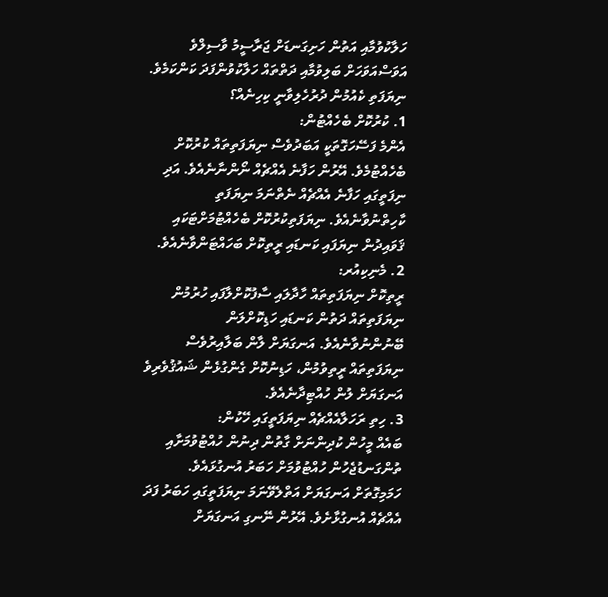ހަލާކުވުމާއި އަތުން ހަށިގަނޑަށް ޖަރާސީމު ވާސިލްވެ އަވަސްއަވަހަށް ބަލިވުމާއި ދަތްތައް ހަލާކުވުންފަދަ ކަންކަމެވެ.
ނިޔަފަތި ކެއުމުން ދުރުހެލިވާނީ ކިހިނެއް؟
1. ކުރުކޮށް ބެހެއްޓުން:
އެންމެ ފަސޭހަގޮތަކީ އަބަދުވެސް ނިޔަފަތިތައް ކުރުކޮށް ބެހެއްޓުމެވެ. އޭރުން ހަފާނެ އެއްޗެއް ނޯންނާނެއެވެ. އަދި ނިފަތީގައި ހަފާނެ އެއްޗެއް ނެތްނަމަ ނިޔަފަތި ކާހިތްނުވާނެއެވެ. ނިޔަފަތިކުރުކޮށް ބެހެއްޓުމަށްޓަކައި ޤަވައިދުން ނިޔަފައި ކަނޑައި ރީތިކޮށް ބަހައްޓަންވާނެއެވެ.
2. މެނިކިއުރ:
ރީތިކޮށް ނިޔަފަތިތައް ހާދާލައި ސާފުކޮށްލާފައި ހުރުމުން ނިޔަފަތިތައް ދަތުން ކަނޑައި ހަޑިކޮށްލަން ބޭނުންނުވާނެއެވެ. އަނގަޔަށް ލާން ބަލާއިރުވެސް ނިޔަފަތިތައް ރީތިވުމުން، ހަޑިނުކޮށް ގެންގުޅެން ޝައުޤުވެރިވެ އަނގަޔަށް ލުން ހުއްޓިދާނެއެވެ.
3. ހިތި ރަހަލާއެއްޗެއް ނިޔަފަތީގައި ހޭކުން:
ބައެއް މީހުން ކުދިންނަށް ގާތުން ދިނުން ހުއްޓުވުމަށާއި ތުންގަނޑުޖެހުން ހުއްޓުވުމަށް ހަބަރު އުނގުޅައެވެ. ހަމަމިގޮތަށް އަނގަޔަށް އަތްލެވޭނަމަ ނިޔަފަތީގައި ހަބަރު ފަދަ އެއްޗެއް އުނގުޅާށެވެ. އޭރުން ނޭނގި އަނގަޔަށް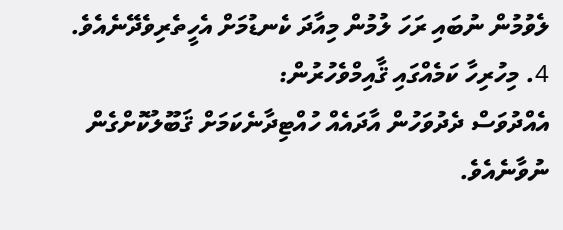ލެވުމުން ނުބައި ރަހަ ލުމުން މިއާދަ ކެނޑުމަށް އެހީތެރިވެދޭނެއެވެ.
4. މިހުރިހާ ކަމެއްގައި ޤާއިމްވެހުރުން:
އެއްދުވަސް ދެދުވަހުން އާދައެއް ހުއްޓިދާނެކަމަށް ޤަބޫލުކޮށްގެން ނުވާނެއެވެ.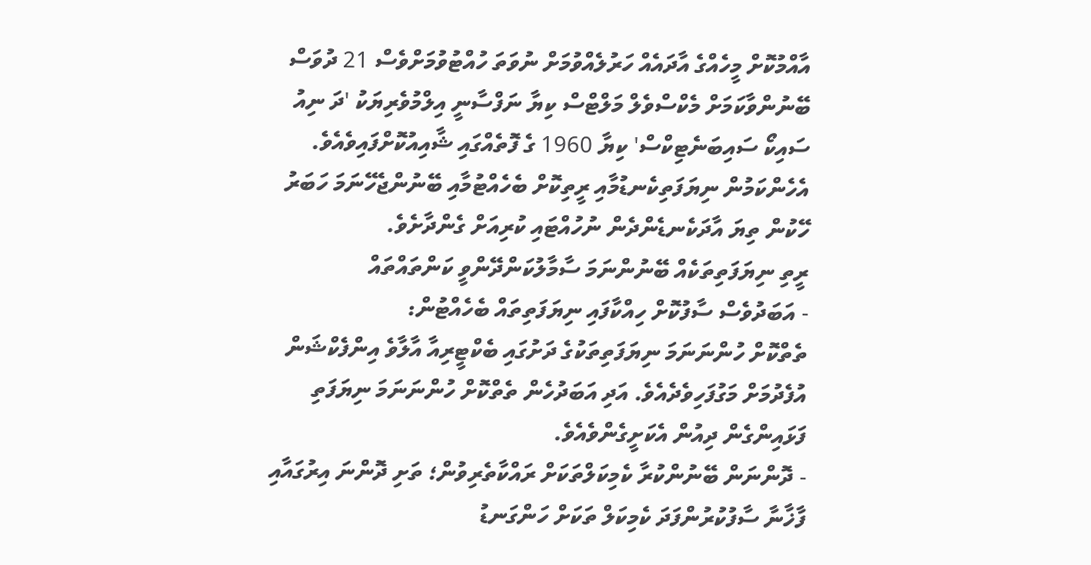އާއްމުކޮށް މީހެއްގެ އާދައެއް ހަރުލެއްވުމަށް ނުވަތަ ހުއްޓުވުމަށްވެސް 21 ދުވަސް ބޭނުންވާކަމަށް މެކްސްވެލް މަލްޓްސް ކިޔާ ނަފްސާނީ އިލްމުވެރިޔަކު 'ދަ ނިއު ސައިކޯ ސައިބަނެޓިކްސް' ކިޔާ 1960 ގެ ފޮތެއްގައި ޝާއިއުކޮށްފައިވެއެވެ. އެހެންކަމުން ނިޔަފަތިކެނޑުމާއި ރީތިކޮށް ބެހެއްޓުމާއި ބޭނުންޖެހޭނަމަ ހަބަރު ހޭކުން ތިޔަ އާދަކެނޑެންދެން ނުހުއްޓައި ކުރިއަށް ގެންދާށެވެ.
ރީތި ނިޔަފަތިތަކެއް ބޭނުންނަމަ ސާމާލުކަންދޭންވީ ކަންތައްތައް
- އަބަދުވެސް ސާފުކޮށް ހިއްކާފައި ނިޔަފަތިތައް ބެހެއްޓުން:
ތެތްކޮށް ހުންނަނަމަ ނިޔަފަތިތަކުގެ ދަށުގައި ބެކްޓީރިއާ އާލާވެ އިންފެކްޝަން އުފެދުމަށް މަގުފަހިވެދެއެވެ. އަދި އަބަދުހެން ތެތްކޮށް ހުންނަނަމަ ނިޔަފަތި ފަޅައިންގެން ދިއުން އެކަށީގެންވެއެވެ.
- ދޮންނަން ބޭނުންކުރާ ކެމިކަލްތަކަށް ރައްކާތެރިވުން؛ ތަށި ދޮންނަ އިރުގައާއި ފާޚާނާ ސާފުކުރުންފަދަ ކެމިކަލް ތަކަށް ހަންގަނޑު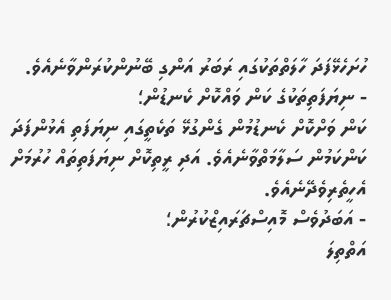ހުށަހެޅޭފަދަ ހާލަތްތަކުގައި ރަބަރު އަންގި ބޭނުންކުރަންވާނެއެވެ.
- ނިޔަފަތިތަކުގެ ކަން ވައްކޮށް ކެނޑުން؛
ކަން ވަށްކޮށް ކެނޑުމުން ގެންގުޅޭ ތަކެތީގައި ނިޔަފަތި އެޅުންފަދަ ކަންކަމުން ސަލާމަތްވާނެއެވެ. އަދި ރީތިކޮށް ނިޔަފަތިތައް ހުރުމަށް އެހީތެރިވެދޭނެއެވެ.
- އަބަދުވެސް މޮއިސްޗަރައިޒްކުރުން؛
އަތްތިލަ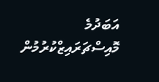އަބަދުމެ މޮއިސްޗަރައިޒްކުރުމުން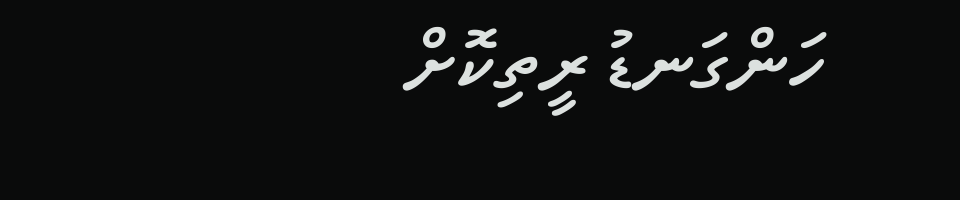ހަންގަނޑު ރީތިކޮށް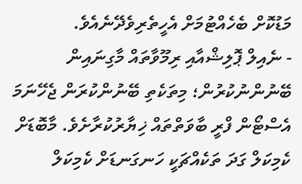މަޑުކޮށް ބެހެއްޓުމަށް އެހީތެރިވެދޭނެއެވެ.
- ނެއިލް ޕޮލިޝްއާއި ރިމޫވާތައް މާގިނައިން ބޭނުންނުކުރުން؛ މިތަކެތި ބޭނުންކުރަން ޖެހޭނަމަ އެސްޓޯން ފްރީ ބާވަތްތައް ޚިޔާރުކުރާށެވެ. މާބޮޑަށް ކެމިކަލް ގަދަ ތަކެއްޗަކީ ހަނގަނޑަށް ކެމިކަލް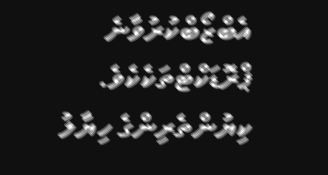އެބްޒޯބްކުރުވާނެ ޕްރޮޑަކްޓްތަކެކެވެ.
ކިޔުންތެރިންގެ ހިޔާލު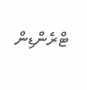ޓްރެންޑިން